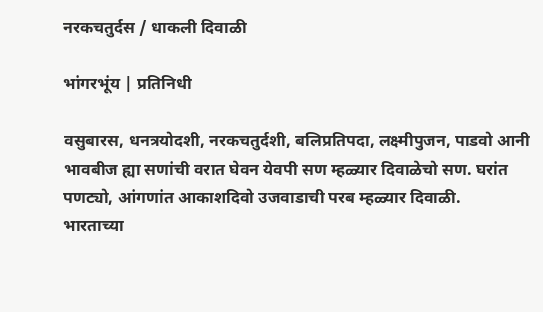नरकचतुर्दस / धाकली दिवाळी

भांगरभूंय | प्रतिनिधी

वसुबारस, धनत्रयोदशी, नरकचतुर्दशी, बलिप्रतिपदा, लक्ष्मीपुजन, पाडवो आनी भावबीज ह्या सणांची वरात घेवन येवपी सण म्हळ्यार दिवाळेचो सण. घरांत पणट्यो, आंगणांत आकाशदिवो उजवाडाची परब म्हळ्यार दिवाळी.
भारताच्या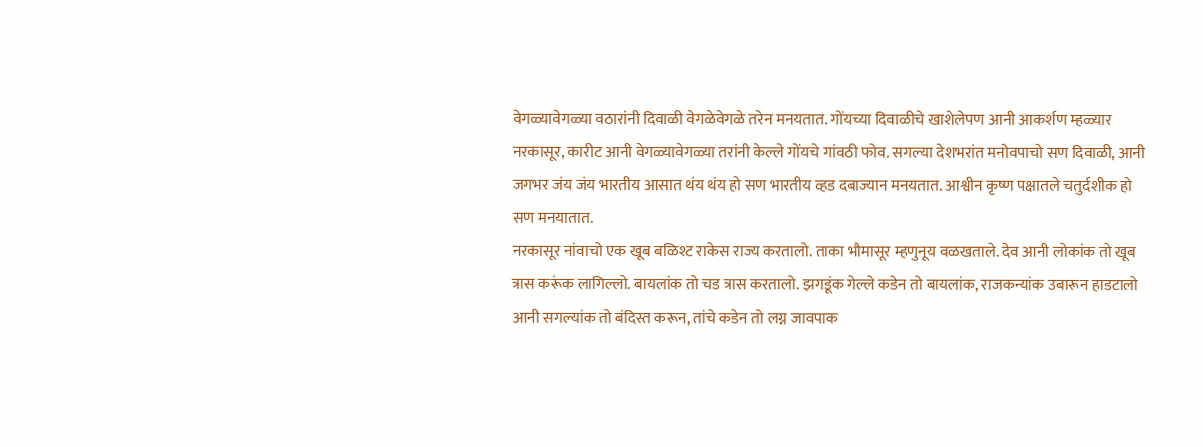वेगळ्यावेगळ्या वठारांनी दिवाळी वेगळेवेगळे तरेन मनयतात. गोंयच्या दिवाळीचे खाशेलेपण आनी आकर्शण म्हळ्यार नरकासूर, कारीट आनी वेगळ्यावेगळ्या तरांनी केल्ले गोंयचे गांवठी फोव. सगल्या देशभरांत मनोवपाचो सण दिवाळी, आनी
जगभर जंय जंय भारतीय आसात थंय थंय हो सण भारतीय व्हड दबाज्यान मनयतात. आश्वीन कृष्ण पक्षातले चतुर्दशीक हो सण मनयातात.
नरकासूर नांवाचो एक खूब बळिश्ट राकेस राज्य करतालो. ताका भौमासूर म्हणुनूय वळखताले. देव आनी लोकांक तो खूब त्रास करूंक लागिल्लो. बायलांक तो चड त्रास करतालो. झगडूंक गेल्ले कडेन तो बायलांक, राजकन्यांक उबारून हाडटालो आनी सगल्यांक तो बंदिस्त करून, तांचे कडेन तो लग्न जावपाक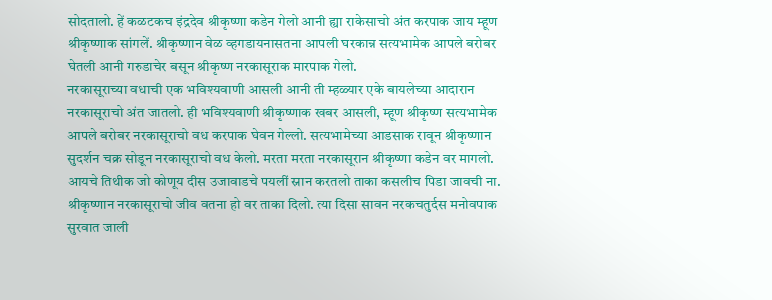सोदतालो. हें कळटकच इंद्रदेव श्रीकृष्णा कडेन गेलो आनी ह्या राकेसाचो अंत करपाक जाय म्हूण श्रीकृष्णाक सांगलें. श्रीकृष्णान वेळ व्हगडायनासतना आपली घरकान्न सत्यभामेक आपले बरोबर घेतली आनी गरुडाचेर बसून श्रीकृष्ण नरकासूराक मारपाक गेलो.
नरकासूराच्या वधाची एक भविश्यवाणी आसली आनी ती म्हळ्यार एके बायलेच्या आदारान नरकासूराचो अंत जातलो. ही भविश्यवाणी श्रीकृष्णाक खबर आसली, म्हूण श्रीकृष्ण सत्यभामेक आपले बरोबर नरकासूराचो वध करपाक घेवन गेल्लो. सत्यभामेच्या आडसाक रावून श्रीकृष्णान सुदर्शन चक्र सोडून नरकासूराचो वध केलो. मरता मरता नरकासूरान श्रीकृष्णा कडेन वर मागलो. आयचे तिथीक जो कोणूय दीस उजावाडचे पयलीं स्नान करतलो ताका कसलीच पिडा जावची ना. श्रीकृष्णान नरकासूराचो जीव वतना हो वर ताका दिलो. त्या दिसा सावन नरकचतुर्दस मनोवपाक सुरवात जाली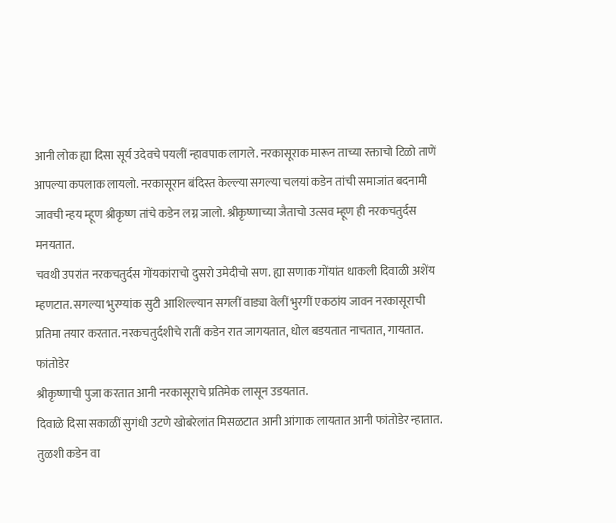आनी लोक ह्या दिसा सूर्य उदेवचे पयलीं न्हावपाक लागले. नरकासूराक मारून ताच्या रक्ताचो टिळो ताणें आपल्या कपलाक लायलो. नरकासूरान बंदिस्त केल्ल्या सगल्या चलयां कडेन तांची समाजांत बदनामी जावची न्हय म्हूण श्रीकृष्ण तांचे कडेन लग्न जालो. श्रीकृष्णाच्या जैताचो उत्सव म्हूण ही नरकचतुर्दस मनयतात.
चवथी उपरांत नरकचतुर्दस गोंयकांराचो दुसरो उमेदीचो सण. ह्या सणाक गोंयांत धाकली दिवाळी अशेंय म्हणटात. सगल्या भुरग्यांक सुटी आशिल्ल्यान सगलीं वाड्या वेलीं भुरगीं एकठांय जावन नरकासूराची प्रतिमा तयार करतात. नरकचतुर्दशीचे रातीं कडेन रात जागयतात, धोल बडयतात नाचतात, गायतात. फांतोडेर
श्रीकृष्णाची पुजा करतात आनी नरकासूराचे प्रतिमेक लासून उडयतात.
दिवाळे दिसा सकाळीं सुगंधी उटणे खोबरेलांत मिसळटात आनी आंगाक लायतात आनी फांतोडेर न्हातात. तुळशी कडेन वा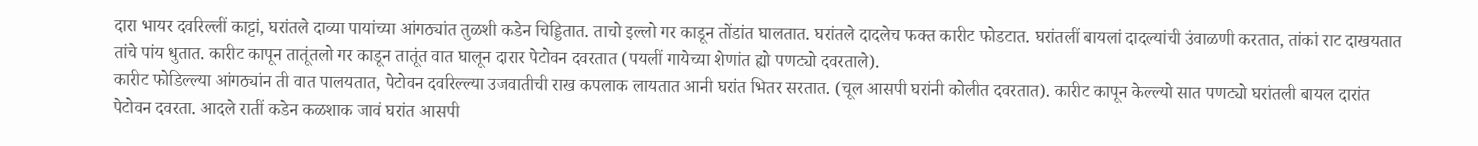दारा भायर दवरिल्लीं काट्टां, घरांतले दाव्या पायांच्या आंगठ्यांत तुळशी कडेन चिड्डितात. ताचो इल्लो गर काडून तोंडांत घालतात. घरांतले दादलेच फक्त कारीट फोडटात. घरांतलीं बायलां दादल्यांची उंवाळणी करतात, तांकां राट दाखयतात तांचे पांय धुतात. कारीट कापून तातूंतलो गर काडून तातूंत वात घालून दारार पेटोवन दवरतात (पयलीं गायेच्या शेणांत ह्यो पणट्यो दवरताले).
कारीट फोडिल्ल्या आंगठ्यांन ती वात पालयतात, पेटोवन दवरिल्ल्या उजवातीची राख कपलाक लायतात आनी घरांत भितर सरतात. (चूल आसपी घरांनी कोलीत दवरतात). कारीट कापून केल्ल्यो सात पणट्यो घरांतली बायल दारांत पेटोवन दवरता. आदले रातीं कडेन कळशाक जावं घरांत आसपी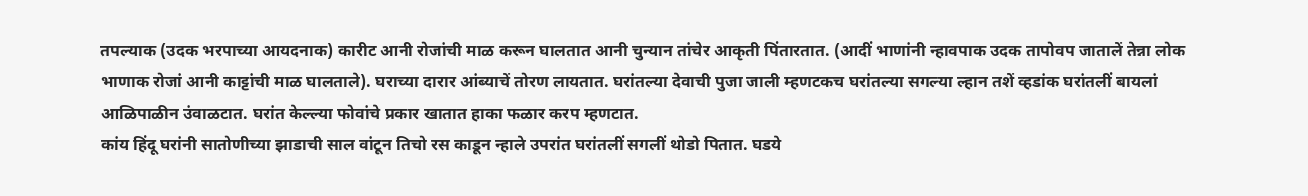तपल्याक (उदक भरपाच्या आयदनाक) कारीट आनी रोजांची माळ करून घालतात आनी चुन्यान तांचेर आकृती पिंतारतात. (आदीं भाणांनी न्हावपाक उदक तापोवप जातालें तेन्ना लोक भाणाक रोजां आनी काट्टांची माळ घालताले). घराच्या दारार आंब्याचें तोरण लायतात. घरांतल्या देवाची पुजा जाली म्हणटकच घरांतल्या सगल्या ल्हान तशें व्हडांक घरांतलीं बायलां आळिपाळीन उंवाळटात. घरांत केल्ल्या फोवांचे प्रकार खातात हाका फळार करप म्हणटात.
कांय हिंदू घरांनी सातोणीच्या झाडाची साल वांटून तिचो रस काडून न्हाले उपरांत घरांतलीं सगलीं थोडो पितात. घडये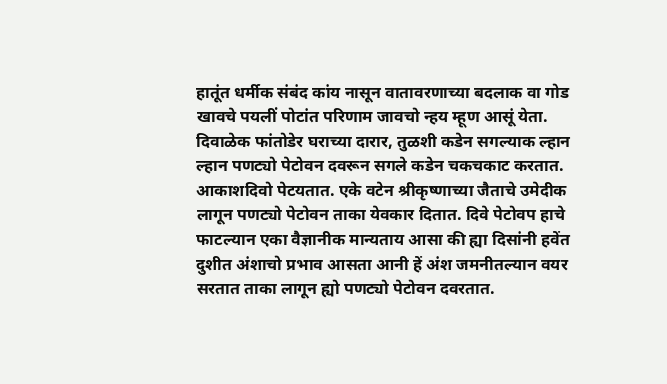हातूंत धर्मीक संबंद कांय नासून वातावरणाच्या बदलाक वा गोड खावचे पयलीं पोटांत परिणाम जावचो न्हय म्हूण आसूं येता.
दिवाळेक फांतोडेर घराच्या दारार, तुळशी कडेन सगल्याक ल्हान ल्हान पणट्यो पेटोवन दवरून सगले कडेन चकचकाट करतात. आकाशदिवो पेटयतात. एके वटेन श्रीकृष्णाच्या जैताचे उमेदीक लागून पणट्यो पेटोवन ताका येवकार दितात. दिवे पेटोवप हाचे फाटल्यान एका वैज्ञानीक मान्यताय आसा की ह्या दिसांनी हवेंत दुशीत अंशाचो प्रभाव आसता आनी हें अंश जमनीतल्यान वयर सरतात ताका लागून ह्यो पणट्यो पेटोवन दवरतात.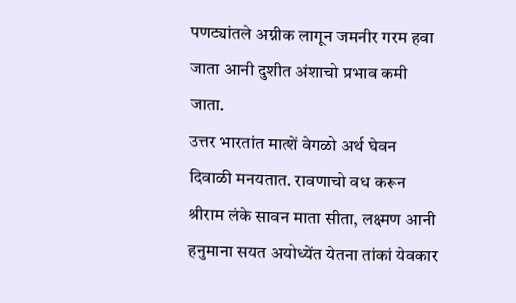पणट्यांतले अग्नीक लागून जमनीर गरम हवा जाता आनी दुशीत अंशाचो प्रभाव कमी जाता.
उत्तर भारतांत मात्शें वेगळो अर्थ घेवन दिवाळी मनयतात. रावणाचो वध करून श्रीराम लंके सावन माता सीता, लक्ष्मण आनी हनुमाना सयत अयोध्येंत येतना तांकां येवकार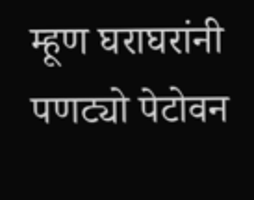म्हूण घराघरांनी पणट्यो पेटोवन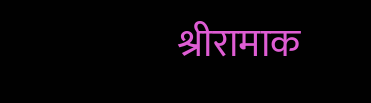श्रीरामाक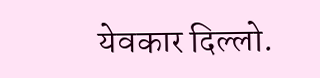येवकार दिल्लो.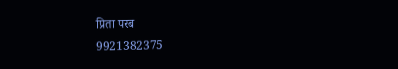प्रिता परब
9921382375